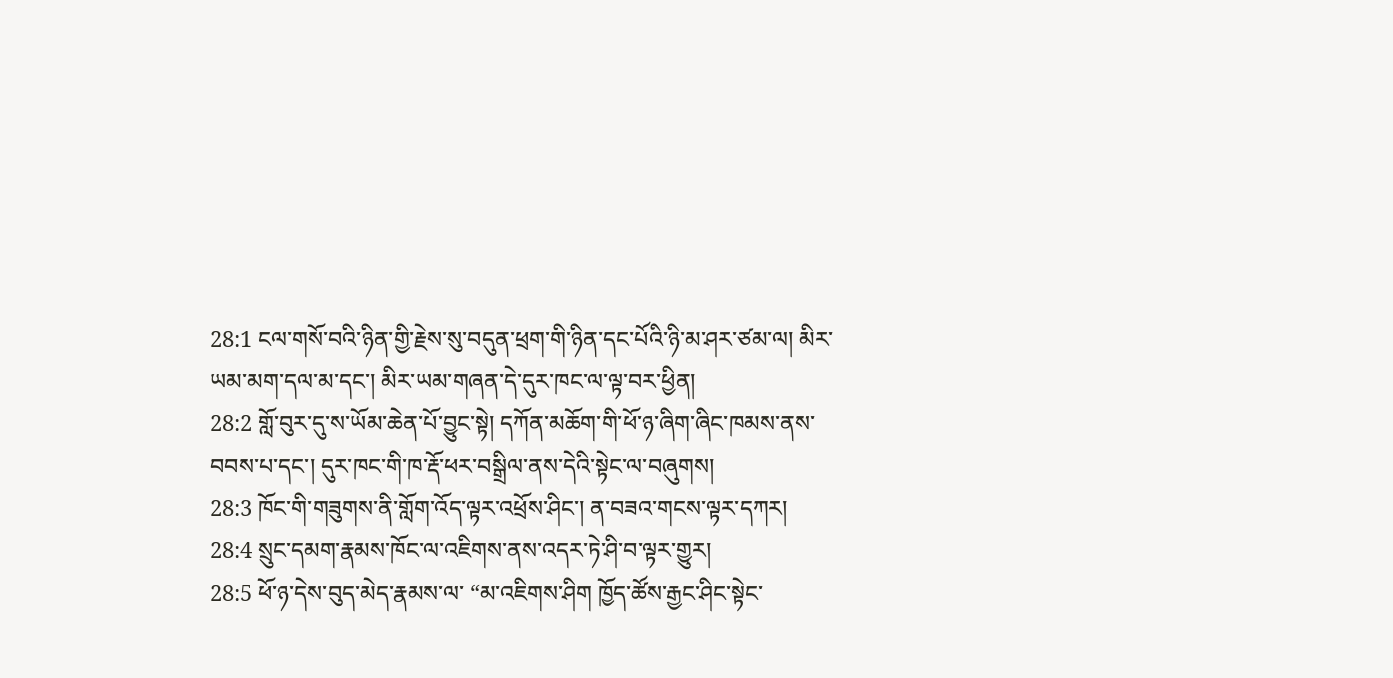28:1 ངལ་གསོ་བའི་ཉིན་གྱི་རྗེས་སུ་བདུན་ཕྲག་གི་ཉིན་དང་པོའི་ཉི་མ་ཤར་ཙམ་ལ། མིར་ཡམ་མག་དལ་མ་དང་། མིར་ཡམ་གཞན་དེ་དུར་ཁང་ལ་ལྟ་བར་ཕྱིན།
28:2 གློ་བུར་དུ་ས་ཡོམ་ཆེན་པོ་བྱུང་སྟེ། དཀོན་མཆོག་གི་ཕོ་ཉ་ཞིག་ཞིང་ཁམས་ནས་བབས་པ་དང་། དུར་ཁང་གི་ཁ་རྡོ་ཕར་བསྒྲིལ་ནས་དེའི་སྟེང་ལ་བཞུགས།
28:3 ཁོང་གི་གཟུགས་ནི་གློག་འོད་ལྟར་འཕྲོས་ཤིང་། ན་བཟའ་གངས་ལྟར་དཀར།
28:4 སྲུང་དམག་རྣམས་ཁོང་ལ་འཇིགས་ནས་འདར་ཏེ་ཤི་བ་ལྟར་གྱུར།
28:5 ཕོ་ཉ་དེས་བུད་མེད་རྣམས་ལ་ “མ་འཇིགས་ཤིག ཁྱོད་ཚོས་རྒྱང་ཤིང་སྟེང་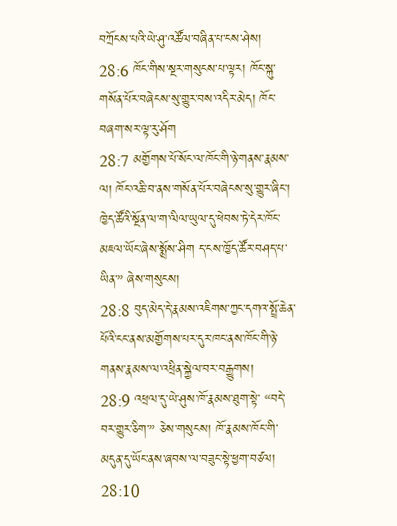བཀྲོངས་པའི་ཡེ་ཤུ་འཚོལ་བཞིན་པ་ངས་ཤེས།
28:6 ཁོང་གིས་སྔར་གསུངས་པ་ལྟར། ཁོང་སྐུ་གསོན་པོར་བཞེངས་སུ་གྱུར་བས་འདིར་མེད། ཁོང་བཞག་སར་ལྟ་རུ་ཤོག
28:7 མགྱོགས་པོ་སོང་ལ་ཁོང་གི་ཉེ་གནས་རྣམས་ལ། ཁོང་འཆི་བ་ནས་གསོན་པོར་བཞེངས་སུ་གྱུར་ཞིང་། ཁྱེད་ཚོའི་སྔོན་ལ་ག་ལིལ་ཡུལ་དུ་ཕེབས་ཏེ་དེར་ཁོང་མཇལ་ཡོང་ཞེས་སྨྲོས་ཤིག ད་ངས་ཁྱོད་ཚོར་བཤད་པ་ཡིན་” ཞེས་གསུངས།
28:8 བུད་མེད་དེ་རྣམས་འཇིགས་ཀྱང་དགའ་སྤྲོ་ཆེན་པོའི་ངང་ནས་མགྱོགས་པར་དུར་ཁང་ནས་ཁོང་གི་ཉེ་གནས་རྣམས་ལ་འཕྲིན་སྐྱེལ་བར་བརྒྱུགས།
28:9 འཕྲལ་དུ་ཡེ་ཤུས་ཁོ་རྣམས་ཐུག་སྟེ་ “བདེ་བར་གྱུར་ཅིག་” ཅེས་གསུངས། ཁོ་རྣམས་ཁོང་གི་མདུན་དུ་ཡོང་ནས་ཞབས་ལ་བཟུང་སྟེ་ཕྱག་བཙལ།
28:10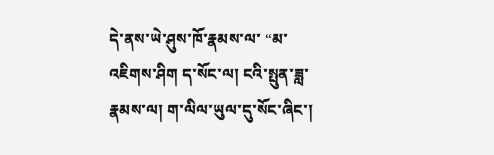དེ་ནས་ཡེ་ཤུས་ཁོ་རྣམས་ལ་ “མ་འཇིགས་ཤིག ད་སོང་ལ། ངའི་སྤུན་ཟླ་རྣམས་ལ། ག་ལིལ་ཡུལ་དུ་སོང་ཞིང་།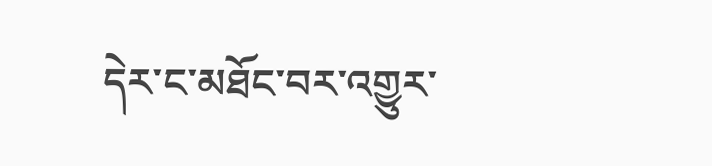དེར་ང་མཐོང་བར་འགྱུར་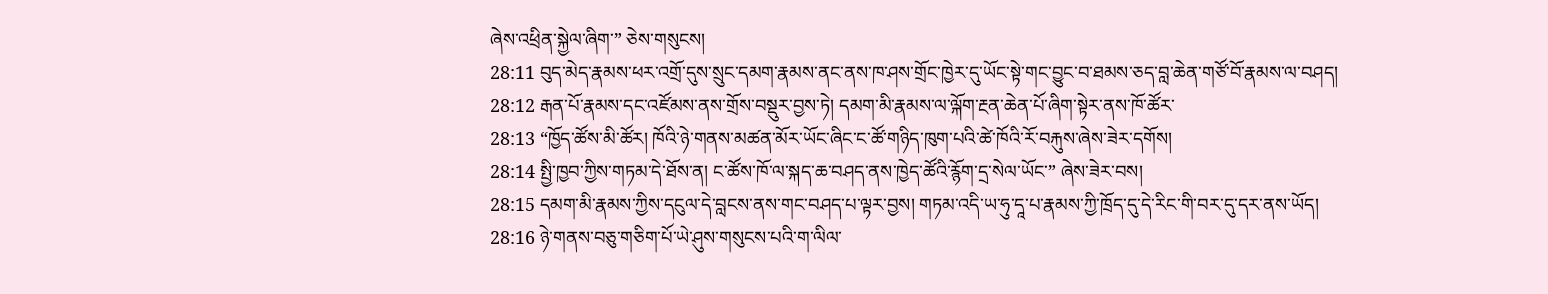ཞེས་འཕྲིན་སྐྱེལ་ཞིག་” ཅེས་གསུངས།
28:11 བུད་མེད་རྣམས་ཕར་འགྲོ་དུས་སྲུང་དམག་རྣམས་ནང་ནས་ཁ་ཤས་གྲོང་ཁྱེར་དུ་ཡོང་སྟེ་གང་བྱུང་བ་ཐམས་ཅད་བླ་ཆེན་གཙོ་བོ་རྣམས་ལ་བཤད།
28:12 རྒན་པོ་རྣམས་དང་འཛོམས་ནས་གྲོས་བསྡུར་བྱས་ཏེ། དམག་མི་རྣམས་ལ་ལྐོག་རྔན་ཆེན་པོ་ཞིག་སྟེར་ནས་ཁོ་ཚོར་
28:13 “ཁྱོད་ཚོས་མི་ཚོར། ཁོའི་ཉེ་གནས་མཚན་མོར་ཡོང་ཞིང་ང་ཚོ་གཉིད་ཁུག་པའི་ཚེ་ཁོའི་རོ་བརྐུས་ཞེས་ཟེར་དགོས།
28:14 སྤྱི་ཁྱབ་ཀྱིས་གཏམ་དེ་ཐོས་ན། ང་ཚོས་ཁོ་ལ་སྐད་ཆ་བཤད་ནས་ཁྱེད་ཚོའི་རྙོག་དྲ་སེལ་ཡོང་” ཞེས་ཟེར་བས།
28:15 དམག་མི་རྣམས་ཀྱིས་དངུལ་དེ་བླངས་ནས་གང་བཤད་པ་ལྟར་བྱས། གཏམ་འདི་ཡ་ཧུ་དཱ་པ་རྣམས་ཀྱི་ཁྲོད་དུ་དེ་རིང་གི་བར་དུ་དར་ནས་ཡོད།
28:16 ཉེ་གནས་བཅུ་གཅིག་པོ་ཡེ་ཤུས་གསུངས་པའི་ག་ལིལ་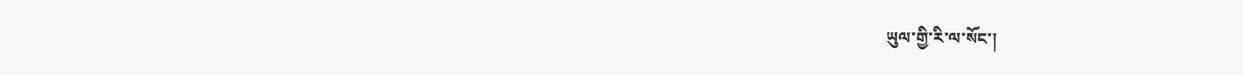ཡུལ་གྱི་རི་ལ་སོང་།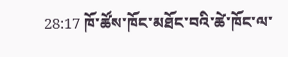28:17 ཁོ་ཚོས་ཁོང་མཐོང་བའི་ཚེ་ཁོང་ལ་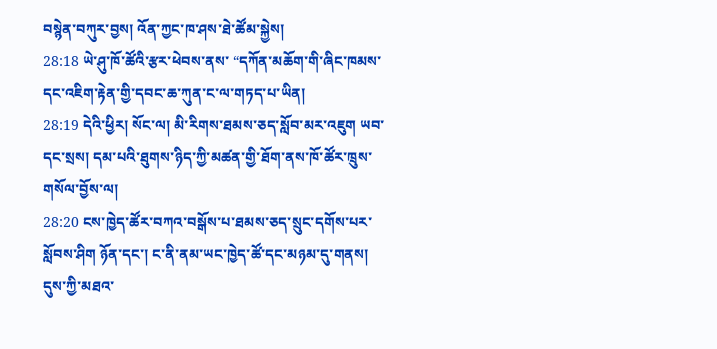བསྙེན་བཀུར་བྱས། འོན་ཀྱང་ཁ་ཤས་ཐེ་ཚོམ་སྐྱེས།
28:18 ཡེ་ཤུ་ཁོ་ཚོའི་རྩར་ཕེབས་ནས་ “དཀོན་མཆོག་གི་ཞིང་ཁམས་དང་འཇིག་རྟེན་གྱི་དབང་ཆ་ཀུན་ང་ལ་གཏད་པ་ཡིན།
28:19 དེའི་ཕྱིར། སོང་ལ། མི་རིགས་ཐམས་ཅད་སློབ་མར་འཇུག ཡབ་དང་སྲས། དམ་པའི་ཐུགས་ཉིད་ཀྱི་མཚན་གྱི་ཐོག་ནས་ཁོ་ཚོར་ཁྲུས་གསོལ་བྱོས་ལ།
28:20 ངས་ཁྱེད་ཚོར་བཀའ་བསྒོས་པ་ཐམས་ཅད་སྲུང་དགོས་པར་སློབས་ཤིག ཉོན་དང་། ང་ནི་ནམ་ཡང་ཁྱེད་ཚོ་དང་མཉམ་དུ་གནས། དུས་ཀྱི་མཐའ་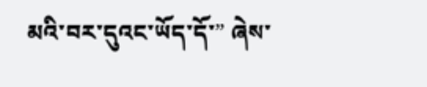མའི་བར་དུའང་ཡོད་དོ་” ཞེས་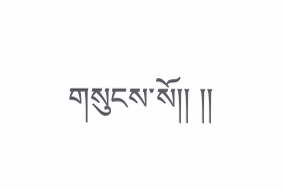གསུངས་སོ།། །།